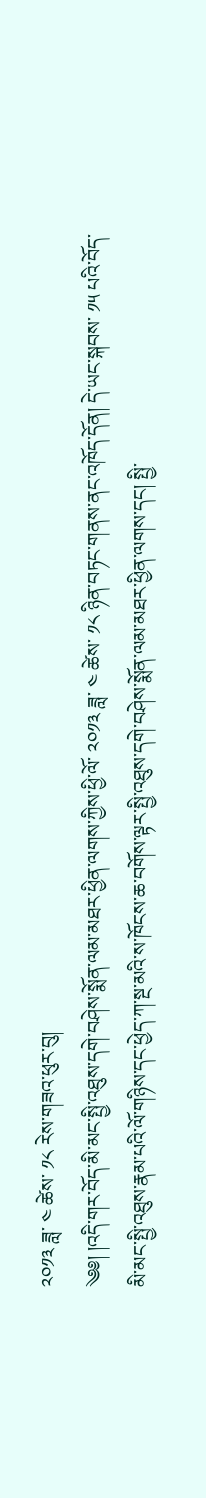༢༠༡༣ ཟླ་ ༤ ཚེས་ ༡༨ རེས་གཟའ་ཕུར་བུ།
༄༅། །འདི་གར་བོད་མི་མང་སྤྱི་འཐུས་དགེ་བཤེས་སྨོན་ལམ་མཐར་ཕྱིན་ལགས་ཀྱིས་ཕྱི་ལོ་ ༢༠༡༣ ཟླ་ ༤ ཚེས་ ༡༨ ཉིན་བཏང་གནས་ནང་འཁོད་དོན། དེ་ཡང་སྐབས་ ༡༥ པའི་བོད་མི་མང་སྤྱི་འཐུས་རྣམ་པའི་ལོ་གཉིས་དང་ཕྱེད་ཀ་སྔ་མའི་ས་ཁོངས་ཆ་བགོས་ལྟར་སྤྱི་འཐུས་དགེ་བཤེས་སྨོན་ལམ་མཐར་ཕྱིན་ལགས་དང། སྤྱི་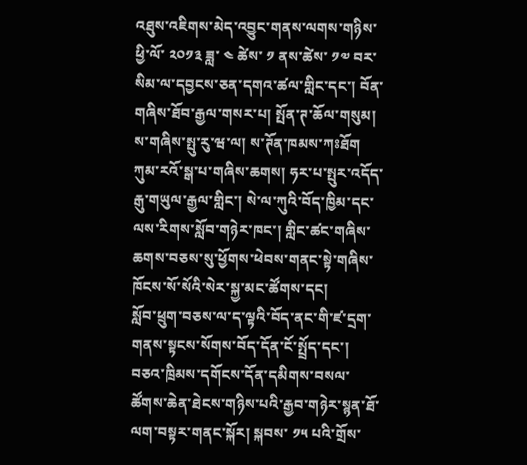འཐུས་འཇིགས་མེད་འབྱུང་གནས་ལགས་གཉིས་ཕྱི་ལོ་ ༢༠༡༣ ཟླ་ ༤ ཚེས་ ༡ ནས་ཚེས་ ༡༧ བར་སིམ་ལ་དབྱངས་ཅན་དགའ་ཚལ་གླིང་དང་། བོན་གཞིས་ཐོབ་རྒྱལ་གསར་པ། སྤོན་ཊ་ཆོལ་གསུམ། ས་གཞིས་སྤུ་རུ་ཝ་ལ། ས་ཊོན་ཁམས་ཀཿཐོག ཀུམ་རའོ་སྒ་པ་གཞིས་ཆགས། ཧར་པ་སྤུར་འདོད་རྒུ་གཡུལ་རྒྱལ་གླིང་། སེ་ལ་ཀུའི་བོད་ཁྱིམ་དང་ལས་རིགས་སློབ་གཉེར་ཁང་། གླིང་ཚང་གཞིས་ཆགས་བཅས་སུ་ཕྱོགས་ཕེབས་གནང་སྟེ་གཞིས་ཁོངས་སོ་སོའི་སེར་སྐྱ་མང་ཚོགས་དང།
སློབ་ཕྲུག་བཅས་ལ་ད་ལྟའི་བོད་ནང་གི་ཛ་དྲག་གནས་སྟངས་སོགས་བོད་དོན་ངོ་སྤྲོད་དང་། བཅའ་ཁྲིམས་དགོངས་དོན་དམིགས་བསལ་ཚོགས་ཆེན་ཐེངས་གཉིས་པའི་རྒྱབ་གཉེར་སྙན་ཐོ་ལག་བསྟར་གནང་སྐོར། སྐབས་ ༡༥ པའི་གྲོས་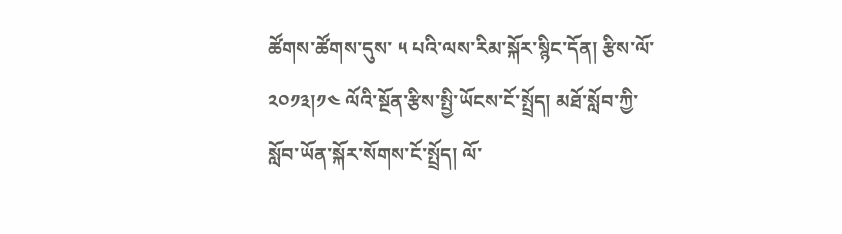ཚོགས་ཚོགས་དུས་ ༥ པའི་ལས་རིམ་སྐོར་སྙིང་དོན། རྩིས་ལོ་ ༢༠༡༣།༡༤ ལོའི་སྔོན་རྩིས་སྤྱི་ཡོངས་ངོ་སྤྲོད། མཐོ་སློབ་ཀྱི་སློབ་ཡོན་སྐོར་སོགས་ངོ་སྤྲོད། ལོ་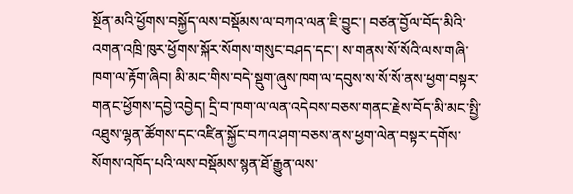སྔོན་མའི་ཕྱོགས་བསྐྱོད་ལས་བསྡོམས་ལ་བཀའ་ལན་ཇི་བྱུང་། བཙན་བྱོལ་བོད་མིའི་འགན་འཁྲི་ཁུར་ཕྱོགས་སྐོར་སོགས་གསུང་བཤད་དང་། ས་གནས་སོ་སོའི་ལས་གཞི་ཁག་ལ་རྟོག་ཞིབ། མི་མང་གིས་བདེ་སྡུག་ཞུས་ཁག་ལ་དབུས་ས་སོ་སོ་ནས་ཕྱག་བསྟར་གནང་ཕྱོགས་དབྱེ་འབྱེད། དྲི་བ་ཁག་ལ་ལན་འདེབས་བཅས་གནང་རྗེས་བོད་མི་མང་སྤྱི་འཐུས་ལྷན་ཚོགས་དང་འཛིན་སྐྱོང་བཀའ་ཤག་བཅས་ནས་ཕྱག་ལེན་བསྟར་དགོས་སོགས་འཁོད་པའི་ལས་བསྡོམས་སྙན་ཐོ་རྒྱུན་ལས་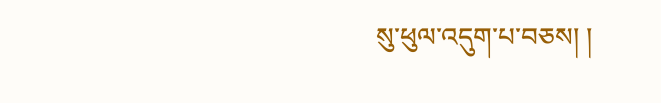སུ་ཕུལ་འདུག་པ་བཅས། །